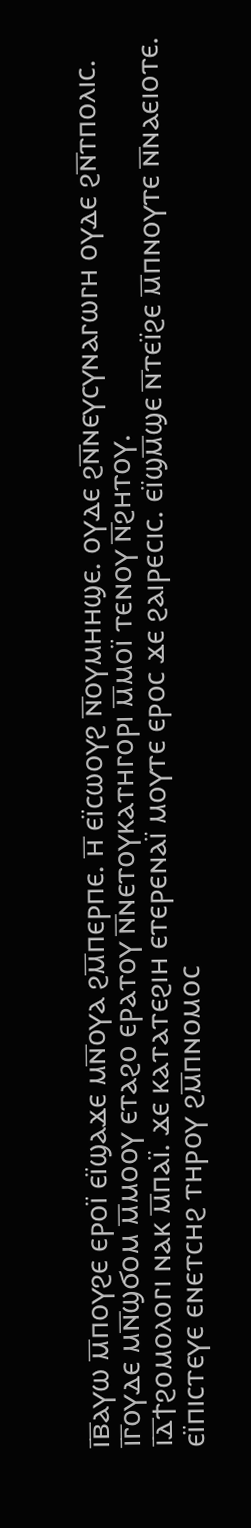ⲓ̅ⲃ̅ⲁⲩⲱ ⲙ̅ⲡⲟⲩϩⲉ ⲉⲣⲟⲓ̈ ⲉⲓ̈ϣⲁϫⲉ ⲙⲛ̅ⲟⲩⲁ ϩⲙ̅ⲡⲉⲣⲡⲉ. ⲏ̅ ⲉⲓ̈ⲥⲱⲟⲩϩ ⲛ̅ⲟⲩⲙⲏⲏϣⲉ. ⲟⲩⲇⲉ ϩⲛ̅ⲛⲉⲩⲥⲩⲛⲁⲅⲱⲅⲏ ⲟⲩⲇⲉ ϩⲛ̅ⲧⲡⲟⲗⲓⲥ.
ⲓ̅ⲅ̅ⲟⲩⲇⲉ ⲙⲛ̅ϣϭⲟⲙ ⲙ̅ⲙⲟⲟⲩ ⲉⲧⲁϩⲟ ⲉⲣⲁⲧⲟⲩ ⲛ̅ⲛⲉⲧⲟⲩⲕⲁⲧⲏⲅⲟⲣⲓ ⲙ̅ⲙⲟⲓ̈ ⲧⲉⲛⲟⲩ ⲛ̅ϩⲏⲧⲟⲩ.
ⲓ̅ⲇ̅ϯϩⲟⲙⲟⲗⲟⲅⲓ ⲛⲁⲕ ⲙ̅ⲡⲁⲓ̈. ϫⲉ ⲕⲁⲧⲁⲧⲉϩⲓⲏ ⲉⲧⲉⲣⲉⲛⲁⲓ̈ ⲙⲟⲩⲧⲉ ⲉⲣⲟⲥ ϫⲉ ϩⲁⲓⲣⲉⲥⲓⲥ. ⲉⲓ̈ϣⲙ̅ϣⲉ ⲛ̅ⲧⲉⲓ̈ϩⲉ ⲙ̅ⲡⲛⲟⲩⲧⲉ ⲛ̅ⲛⲁⲉⲓⲟⲧⲉ. ⲉⲓ̈ⲡⲓⲥⲧⲉⲩⲉ ⲉⲛⲉⲧⲥⲏϩ ⲧⲏⲣⲟⲩ ϩⲙ̅ⲡⲛⲟⲙⲟⲥ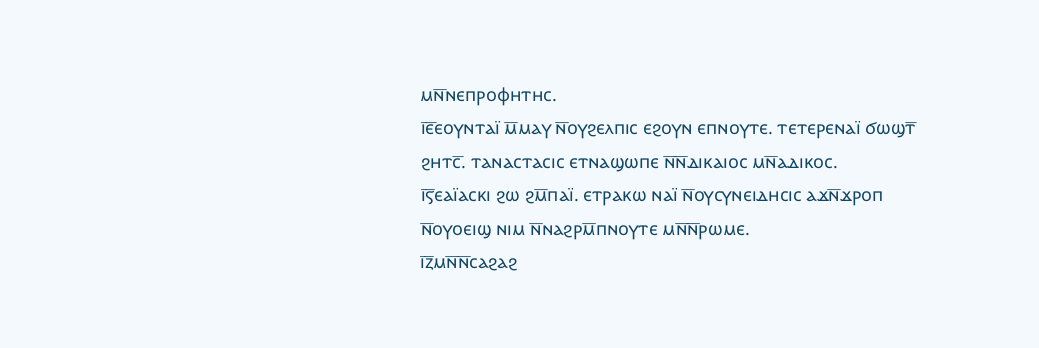ⲙⲛ̅ⲛⲉⲡⲣⲟⲫⲏⲧⲏⲥ.
ⲓ̅ⲉ̅ⲉⲟⲩⲛⲧⲁⲓ̈ ⲙ̅ⲙⲁⲩ ⲛ̅ⲟⲩϩⲉⲗⲡⲓⲥ ⲉϩⲟⲩⲛ ⲉⲡⲛⲟⲩⲧⲉ. ⲧⲉⲧⲉⲣⲉⲛⲁⲓ̈ ϭⲱϣⲧ̅ ϩⲏⲧⲥ̅. ⲧⲁⲛⲁⲥⲧⲁⲥⲓⲥ ⲉⲧⲛⲁϣⲱⲡⲉ ⲛ̅ⲛ̅ⲇⲓⲕⲁⲓⲟⲥ ⲙⲛ̅ⲁⲇⲓⲕⲟⲥ.
ⲓ̅ⲋ̅ⲉⲁⲓ̈ⲁⲥⲕⲓ ϩⲱ ϩⲙ̅ⲡⲁⲓ̈. ⲉⲧⲣⲁⲕⲱ ⲛⲁⲓ̈ ⲛ̅ⲟⲩⲥⲩⲛⲉⲓⲇⲏⲥⲓⲥ ⲁϫⲛ̅ϫⲣⲟⲡ ⲛ̅ⲟⲩⲟⲉⲓϣ ⲛⲓⲙ ⲛ̅ⲛⲁϩⲣⲙ̅ⲡⲛⲟⲩⲧⲉ ⲙⲛ̅ⲛ̅ⲣⲱⲙⲉ.
ⲓ̅ⲍ̅ⲙⲛ̅ⲛ̅ⲥⲁϩⲁϩ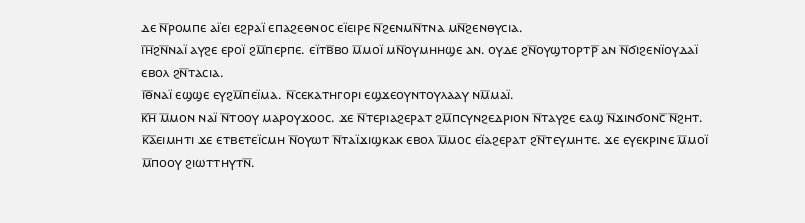ⲇⲉ ⲛ̅ⲣⲟⲙⲡⲉ ⲁⲓ̈ⲉⲓ ⲉϩⲣⲁⲓ̈ ⲉⲡⲁϩⲉⲑⲛⲟⲥ ⲉⲓ̈ⲉⲓⲣⲉ ⲛ̅ϩⲉⲛⲙⲛ̅ⲧⲛⲁ ⲙⲛ̅ϩⲉⲛⲑⲩⲥⲓⲁ.
ⲓ̅ⲏ̅ϩⲛ̅ⲛⲁⲓ̈ ⲁⲩϩⲉ ⲉⲣⲟⲓ̈ ϩⲙ̅ⲡⲉⲣⲡⲉ. ⲉⲓ̈ⲧⲃ̅ⲃⲟ ⲙ̅ⲙⲟⲓ̈ ⲙⲛ̅ⲟⲩⲙⲏⲏϣⲉ ⲁⲛ. ⲟⲩⲇⲉ ϩⲛ̅ⲟⲩϣⲧⲟⲣⲧⲣ̅ ⲁⲛ ⲛ̅ϭⲓϩⲉⲛⲓ̈ⲟⲩⲇⲁⲓ̈ ⲉⲃⲟⲗ ϩⲛ̅ⲧⲁⲥⲓⲁ.
ⲓ̅ⲑ̅ⲛⲁⲓ̈ ⲉϣϣⲉ ⲉⲩϩⲙ̅ⲡⲉⲓ̈ⲙⲁ. ⲛ̅ⲥⲉⲕⲁⲧⲏⲅⲟⲣⲓ ⲉϣϫⲉⲟⲩⲛⲧⲟⲩⲗⲁⲁⲩ ⲛⲙ̅ⲙⲁⲓ̈.
ⲕ̅ⲏ̅ ⲙ̅ⲙⲟⲛ ⲛⲁⲓ̈ ⲛ̅ⲧⲟⲟⲩ ⲙⲁⲣⲟⲩϫⲟⲟⲥ. ϫⲉ ⲛ̅ⲧⲉⲣⲓⲁϩⲉⲣⲁⲧ ϩⲙ̅ⲡⲥⲩⲛϩⲉⲇⲣⲓⲟⲛ ⲛ̅ⲧⲁⲩϩⲉ ⲉⲁϣ ⲛ̅ϫⲓⲛϭⲟⲛⲥ̅ ⲛ̅ϩⲏⲧ.
ⲕ̅ⲁ̅ⲉⲓⲙⲏⲧⲓ ϫⲉ ⲉⲧⲃⲉⲧⲉⲓ̈ⲥⲙⲏ ⲛ̅ⲟⲩⲱⲧ ⲛ̅ⲧⲁⲓ̈ϫⲓϣⲕⲁⲕ ⲉⲃⲟⲗ ⲙ̅ⲙⲟⲥ ⲉⲓ̈ⲁϩⲉⲣⲁⲧ ϩⲛ̅ⲧⲉⲩⲙⲏⲧⲉ. ϫⲉ ⲉⲩⲉⲕⲣⲓⲛⲉ ⲙ̅ⲙⲟⲓ̈ ⲙ̅ⲡⲟⲟⲩ ϩⲓⲱⲧⲧⲏⲩⲧⲛ̅.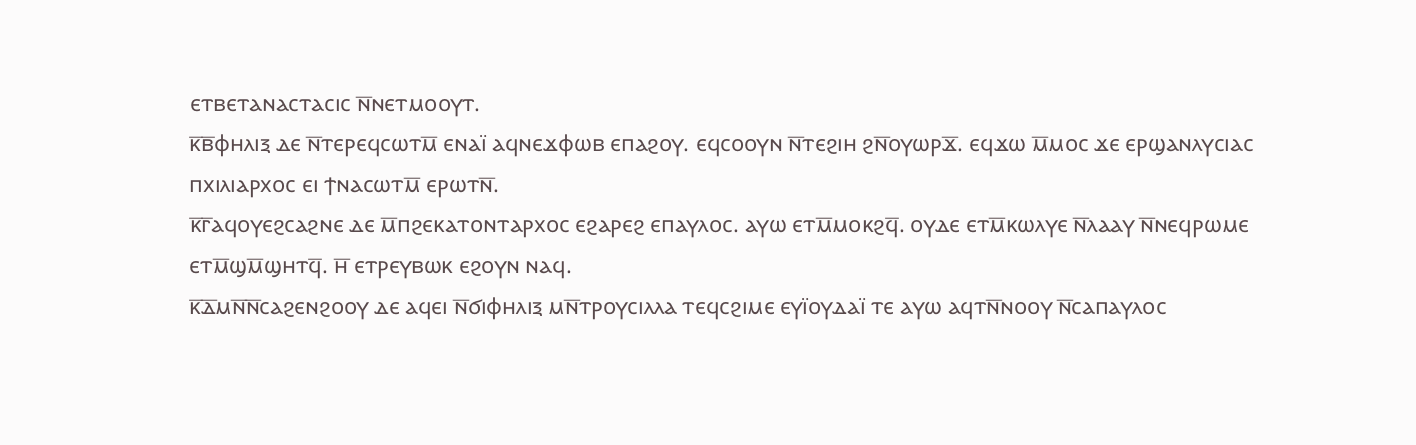ⲉⲧⲃⲉⲧⲁⲛⲁⲥⲧⲁⲥⲓⲥ ⲛ̅ⲛⲉⲧⲙⲟⲟⲩⲧ.
ⲕ̅ⲃ̅ⲫⲏⲗⲓⲝ ⲇⲉ ⲛ̅ⲧⲉⲣⲉϥⲥⲱⲧⲙ̅ ⲉⲛⲁⲓ̈ ⲁϥⲛⲉϫⲫⲱⲃ ⲉⲡⲁϩⲟⲩ. ⲉϥⲥⲟⲟⲩⲛ ⲛ̅ⲧⲉϩⲓⲏ ϩⲛ̅ⲟⲩⲱⲣϫ̅. ⲉϥϫⲱ ⲙ̅ⲙⲟⲥ ϫⲉ ⲉⲣϣⲁⲛⲗⲩⲥⲓⲁⲥ ⲡⲭⲓⲗⲓⲁⲣⲭⲟⲥ ⲉⲓ ϯⲛⲁⲥⲱⲧⲙ̅ ⲉⲣⲱⲧⲛ̅.
ⲕ̅ⲅ̅ⲁϥⲟⲩⲉϩⲥⲁϩⲛⲉ ⲇⲉ ⲙ̅ⲡϩⲉⲕⲁⲧⲟⲛⲧⲁⲣⲭⲟⲥ ⲉϩⲁⲣⲉϩ ⲉⲡⲁⲩⲗⲟⲥ. ⲁⲩⲱ ⲉⲧⲙ̅ⲙⲟⲕϩϥ̅. ⲟⲩⲇⲉ ⲉⲧⲙ̅ⲕⲱⲗⲩⲉ ⲛ̅ⲗⲁⲁⲩ ⲛ̅ⲛⲉϥⲣⲱⲙⲉ ⲉⲧⲙ̅ϣⲙ̅ϣⲏⲧϥ̅. ⲏ̅ ⲉⲧⲣⲉⲩⲃⲱⲕ ⲉϩⲟⲩⲛ ⲛⲁϥ.
ⲕ̅ⲇ̅ⲙⲛ̅ⲛ̅ⲥⲁϩⲉⲛϩⲟⲟⲩ ⲇⲉ ⲁϥⲉⲓ ⲛ̅ϭⲓⲫⲏⲗⲓⲝ ⲙⲛ̅ⲧⲣⲟⲩⲥⲓⲗⲗⲁ ⲧⲉϥⲥϩⲓⲙⲉ ⲉⲩⲓ̈ⲟⲩⲇⲁⲓ̈ ⲧⲉ ⲁⲩⲱ ⲁϥⲧⲛ̅ⲛⲟⲟⲩ ⲛ̅ⲥⲁⲡⲁⲩⲗⲟⲥ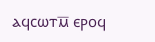ⲁϥⲥⲱⲧⲙ̅ ⲉⲣⲟϥ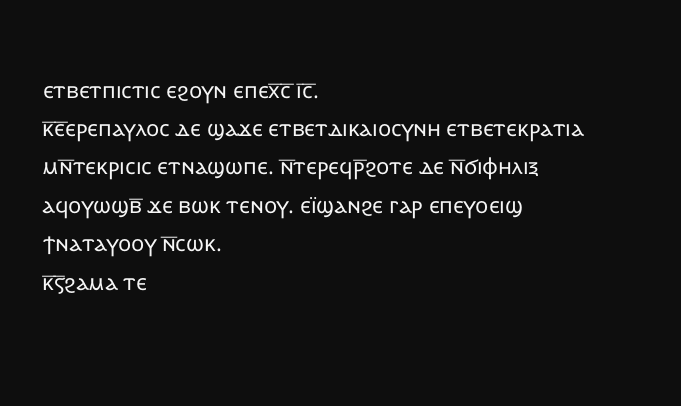ⲉⲧⲃⲉⲧⲡⲓⲥⲧⲓⲥ ⲉϩⲟⲩⲛ ⲉⲡⲉⲭ̅ⲥ̅ ⲓ̅ⲥ̅.
ⲕ̅ⲉ̅ⲉⲣⲉⲡⲁⲩⲗⲟⲥ ⲇⲉ ϣⲁϫⲉ ⲉⲧⲃⲉⲧⲇⲓⲕⲁⲓⲟⲥⲩⲛⲏ ⲉⲧⲃⲉⲧⲉⲕⲣⲁⲧⲓⲁ ⲙⲛ̅ⲧⲉⲕⲣⲓⲥⲓⲥ ⲉⲧⲛⲁϣⲱⲡⲉ. ⲛ̅ⲧⲉⲣⲉϥⲣ̅ϩⲟⲧⲉ ⲇⲉ ⲛ̅ϭⲓⲫⲏⲗⲓⲝ ⲁϥⲟⲩⲱϣⲃ̅ ϫⲉ ⲃⲱⲕ ⲧⲉⲛⲟⲩ. ⲉⲓ̈ϣⲁⲛϩⲉ ⲅⲁⲣ ⲉⲡⲉⲩⲟⲉⲓϣ ϯⲛⲁⲧⲁⲩⲟⲟⲩ ⲛ̅ⲥⲱⲕ.
ⲕ̅ⲋ̅ϩⲁⲙⲁ ⲧⲉ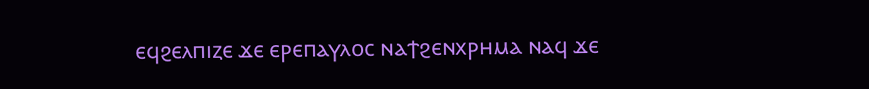ⲉϥϩⲉⲗⲡⲓⲍⲉ ϫⲉ ⲉⲣⲉⲡⲁⲩⲗⲟⲥ ⲛⲁϯϩⲉⲛⲭⲣⲏⲙⲁ ⲛⲁϥ ϫⲉ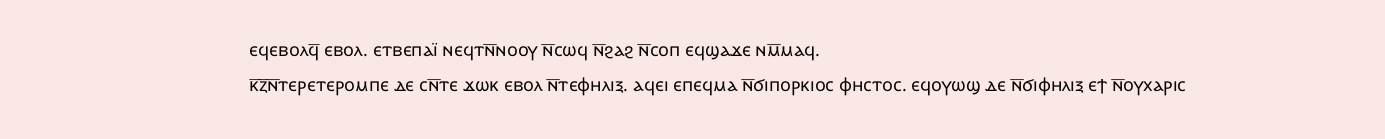ⲉϥⲉⲃⲟⲗϥ̅ ⲉⲃⲟⲗ. ⲉⲧⲃⲉⲡⲁⲓ̈ ⲛⲉϥⲧⲛ̅ⲛⲟⲟⲩ ⲛ̅ⲥⲱϥ ⲛ̅ϩⲁϩ ⲛ̅ⲥⲟⲡ ⲉϥϣⲁϫⲉ ⲛⲙ̅ⲙⲁϥ.
ⲕ̅ⲍ̅ⲛ̅ⲧⲉⲣⲉⲧⲉⲣⲟⲙⲡⲉ ⲇⲉ ⲥⲛ̅ⲧⲉ ϫⲱⲕ ⲉⲃⲟⲗ ⲛ̅ⲧⲉⲫⲏⲗⲓⲝ. ⲁϥⲉⲓ ⲉⲡⲉϥⲙⲁ ⲛ̅ϭⲓⲡⲟⲣⲕⲓⲟⲥ ⲫⲏⲥⲧⲟⲥ. ⲉϥⲟⲩⲱϣ ⲇⲉ ⲛ̅ϭⲓⲫⲏⲗⲓⲝ ⲉϯ ⲛ̅ⲟⲩⲭⲁⲣⲓⲥ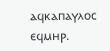ⲁϥⲕⲁⲡⲁⲩⲗⲟⲥ ⲉϥⲙⲏⲣ.